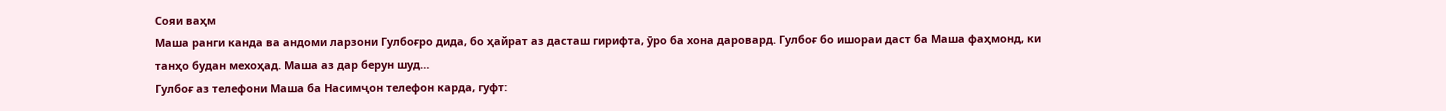Сояи ваҳм
Маша ранги канда ва андоми ларзони Гулбоғро дида, бо ҳайрат аз дасташ гирифта, ӯро ба хона даровард. Гулбоғ бо ишораи даст ба Маша фаҳмонд, ки танҳо будан мехоҳад. Маша аз дар берун шуд…
Гулбоғ аз телефони Маша ба Насимҷон телефон карда, гуфт: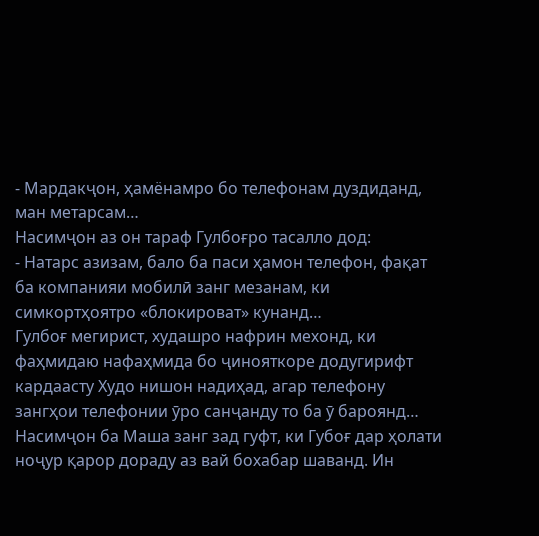- Мардакҷон, ҳамёнамро бо телефонам дуздиданд, ман метарсам…
Насимҷон аз он тараф Гулбоғро тасалло дод:
- Натарс азизам, бало ба паси ҳамон телефон, фақат ба компанияи мобилӣ занг мезанам, ки симкортҳоятро «блокироват» кунанд…
Гулбоғ мегирист, худашро нафрин мехонд, ки фаҳмидаю нафаҳмида бо ҷинояткоре додугирифт кардаасту Худо нишон надиҳад, агар телефону зангҳои телефонии ӯро санҷанду то ба ӯ бароянд…
Насимҷон ба Маша занг зад гуфт, ки Губоғ дар ҳолати ноҷур қарор дораду аз вай бохабар шаванд. Ин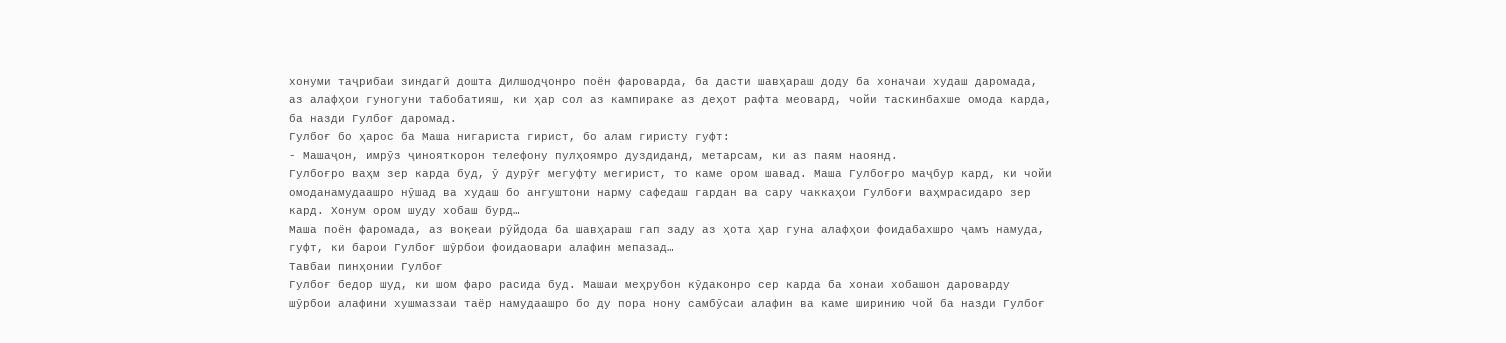хонуми таҷрибаи зиндагӣ дошта Дилшодҷонро поён фароварда, ба дасти шавҳараш доду ба хоначаи худаш даромада, аз алафҳои гуногуни табобатияш, ки ҳар сол аз кампираке аз деҳот рафта меовард, чойи таскинбахше омода карда, ба назди Гулбоғ даромад.
Гулбоғ бо ҳарос ба Маша нигариста гирист, бо алам гиристу гуфт:
- Машаҷон, имрӯз ҷинояткорон телефону пулҳоямро дуздиданд, метарсам, ки аз паям наоянд.
Гулбоғро ваҳм зер карда буд, ӯ дурӯғ мегуфту мегирист, то каме ором шавад. Маша Гулбоғро маҷбур кард, ки чойи омоданамудаашро нӯшад ва худаш бо ангуштони нарму сафедаш гардан ва сару чаккаҳои Гулбоғи ваҳмрасидаро зер кард. Хонум ором шуду хобаш бурд…
Маша поён фаромада, аз воқеаи рӯйдода ба шавҳараш гап заду аз ҳота ҳар гуна алафҳои фоидабахшро ҷамъ намуда, гуфт, ки барои Гулбоғ шӯрбои фоидаовари алафин мепазад…
Тавбаи пинҳонии Гулбоғ
Гулбоғ бедор шуд, ки шом фаро расида буд. Машаи меҳрубон кӯдаконро сер карда ба хонаи хобашон дароварду шӯрбои алафини хушмаззаи таёр намудаашро бо ду пора нону самбӯсаи алафин ва каме ширинию чой ба назди Гулбоғ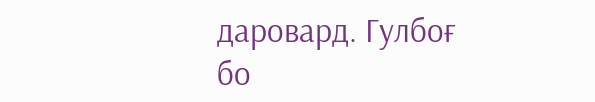даровард. Гулбоғ бо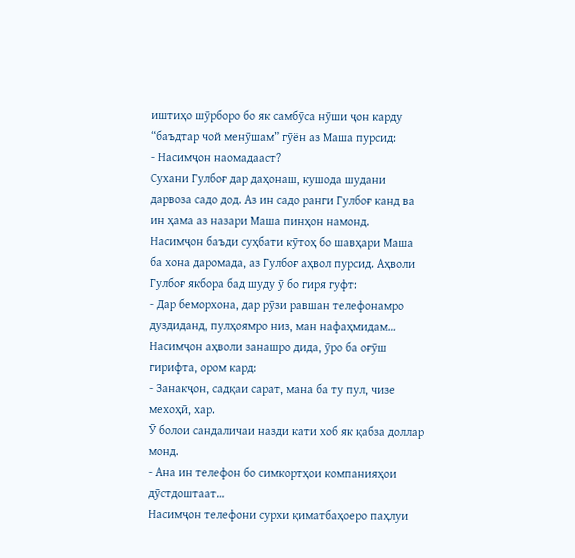иштиҳо шӯрборо бо як самбӯса нӯши ҷон карду “баъдтар чой менӯшам” гӯён аз Маша пурсид:
- Насимҷон наомадааст?
Сухани Гулбоғ дар даҳонаш, кушода шудани дарвоза садо дод. Аз ин садо ранги Гулбоғ канд ва ин ҳама аз назари Маша пинҳон намонд.
Насимҷон баъди суҳбати кӯтоҳ бо шавҳари Маша ба хона даромада, аз Гулбоғ аҳвол пурсид. Аҳволи Гулбоғ якбора бад шуду ӯ бо гиря гуфт:
- Дар беморхона, дар рӯзи равшан телефонамро дуздиданд, пулҳоямро низ, ман нафаҳмидам…
Насимҷон аҳволи занашро дида, ӯро ба оғӯш гирифта, ором кард:
- Занакҷон, садқаи сарат, мана ба ту пул, чизе мехоҳӣ, хар.
Ӯ болои сандаличаи назди кати хоб як қабза доллар монд.
- Ана ин телефон бо симкортҳои компанияҳои дӯстдоштаат…
Насимҷон телефони сурхи қиматбаҳоеро паҳлуи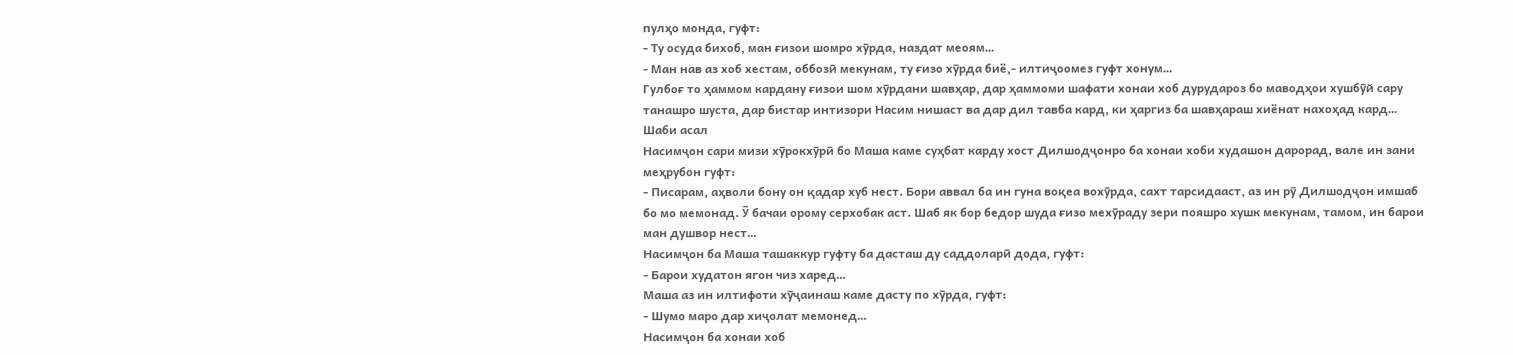пулҳо монда, гуфт:
- Ту осуда бихоб, ман ғизои шомро хӯрда, наздат меоям…
- Ман нав аз хоб хестам, оббозӣ мекунам, ту ғизо хӯрда биё,- илтиҷоомез гуфт хонум…
Гулбоғ то ҳаммом кардану ғизои шом хӯрдани шавҳар, дар ҳаммоми шафати хонаи хоб дурудароз бо маводҳои хушбӯй сару танашро шуста, дар бистар интизори Насим нишаст ва дар дил тавба кард, ки ҳаргиз ба шавҳараш хиёнат нахоҳад кард…
Шаби асал
Насимҷон сари мизи хӯрокхӯрӣ бо Маша каме суҳбат карду хост Дилшодҷонро ба хонаи хоби худашон дарорад, вале ин зани меҳрубон гуфт:
- Писарам, аҳволи бону он қадар хуб нест. Бори аввал ба ин гуна воқеа вохӯрда, сахт тарсидааст, аз ин рӯ Дилшодҷон имшаб бо мо мемонад. Ӯ бачаи орому серхобак аст. Шаб як бор бедор шуда ғизо мехӯраду зери пояшро хушк мекунам, тамом, ин барои ман душвор нест…
Насимҷон ба Маша ташаккур гуфту ба дасташ ду саддоларӣ дода, гуфт:
- Барои худатон ягон чиз харед…
Маша аз ин илтифоти хӯҷаинаш каме дасту по хӯрда, гуфт:
- Шумо маро дар хиҷолат мемонед…
Насимҷон ба хонаи хоб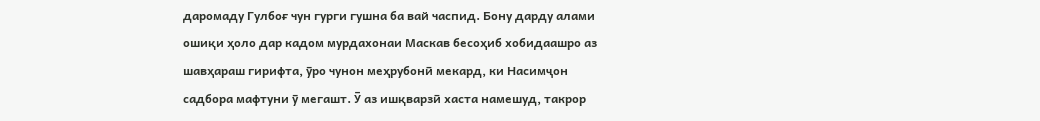даромаду Гулбоғ чун гурги гушна ба вай часпид. Бону дарду алами ошиқи ҳоло дар кадом мурдахонаи Маскав бесоҳиб хобидаашро аз шавҳараш гирифта, ӯро чунон меҳрубонӣ мекард, ки Насимҷон садбора мафтуни ӯ мегашт. Ӯ аз ишқварзӣ хаста намешуд, такрор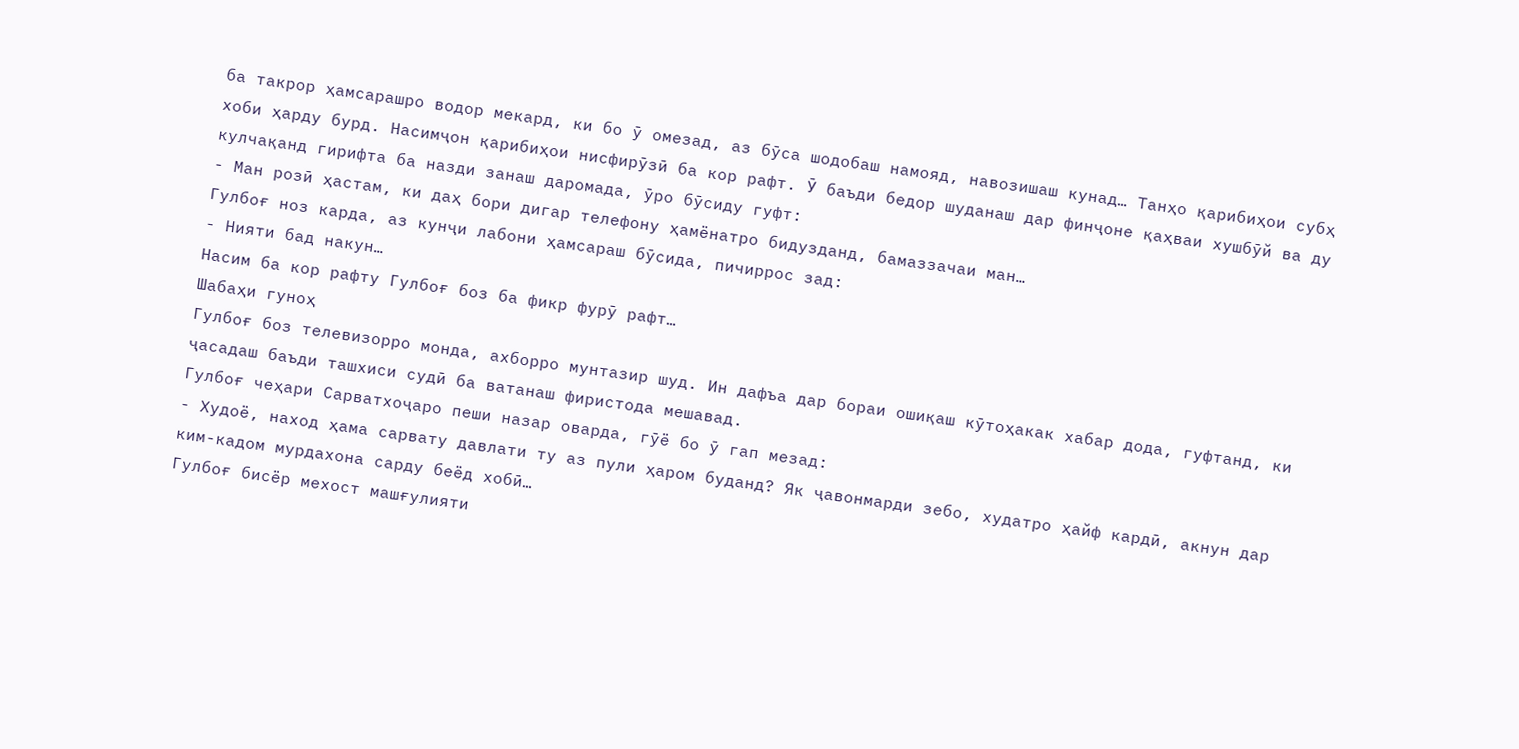ба такрор ҳамсарашро водор мекард, ки бо ӯ омезад, аз бӯса шодобаш намояд, навозишаш кунад… Танҳо қарибиҳои субҳ хоби ҳарду бурд. Насимҷон қарибиҳои нисфирӯзӣ ба кор рафт. Ӯ баъди бедор шуданаш дар финҷоне қаҳваи хушбӯй ва ду кулчақанд гирифта ба назди занаш даромада, ӯро бӯсиду гуфт:
- Ман розӣ ҳастам, ки даҳ бори дигар телефону ҳамёнатро бидузданд, бамаззачаи ман…
Гулбоғ ноз карда, аз кунҷи лабони ҳамсараш бӯсида, пичиррос зад:
- Нияти бад накун…
Насим ба кор рафту Гулбоғ боз ба фикр фурӯ рафт…
Шабаҳи гуноҳ
Гулбоғ боз телевизорро монда, ахборро мунтазир шуд. Ин дафъа дар бораи ошиқаш кӯтоҳакак хабар дода, гуфтанд, ки ҷасадаш баъди ташхиси судӣ ба ватанаш фиристода мешавад.
Гулбоғ чеҳари Сарватхоҷаро пеши назар оварда, гӯё бо ӯ гап мезад:
- Худоё, наход ҳама сарвату давлати ту аз пули ҳаром буданд? Як ҷавонмарди зебо, худатро ҳайф кардӣ, акнун дар ким-кадом мурдахона сарду беёд хобӣ…
Гулбоғ бисёр мехост машғулияти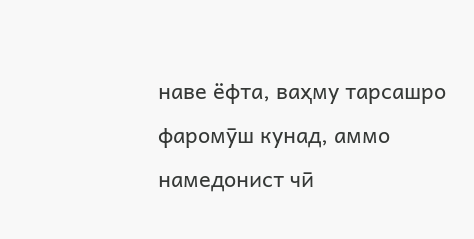наве ёфта, ваҳму тарсашро фаромӯш кунад, аммо намедонист чӣ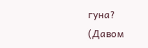гуна?
(Давом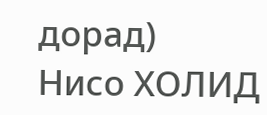дорад)
Нисо ХОЛИД